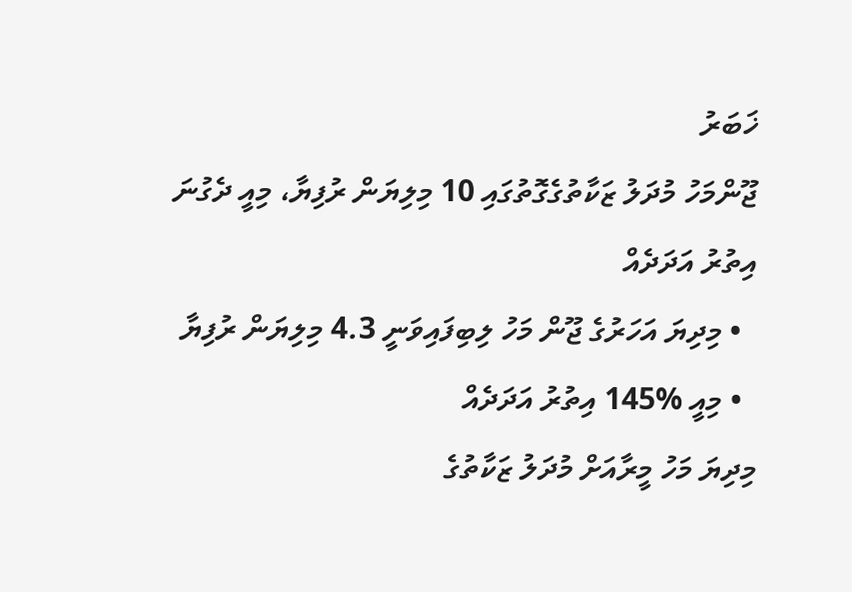ޚަބަރު
ޖޫންމަހު މުދަލު ޒަކާތުގެގޮތުގައި 10 މިލިޔަން ރުފިޔާ، މިއީ ދެގުނަ އިތުރު އަދަދެއް
  • މިދިޔަ އަހަރުގެ ޖޫން މަހު ލިބިފައިވަނީ 4.3 މިލިޔަން ރުފިޔާ
  • މިއީ %145 އިތުރު އަދަދެއް
މިދިޔަ މަހު މީރާއަށް މުދަލު ޒަކާތުގެ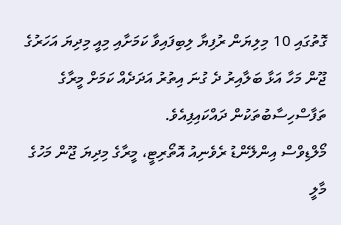ގޮތުގައި 10 މިލިޔަން ރުފިޔާ ލިބިފައިވާ ކަމަށާއި މިއީ މިދިޔަ އަހަރުގެ ޖޫން މަހާ އަޅާ ބަލާއިރު ދެ ގުނަ އިތުރު އަދަދެއް ކަމަށް މީރާގެ ތަފާސްހިސާބުތަކުން ދައްކައިފިއެވެ.
މޯލްޑިވްސް އިންލޭންޑު ރެވެނިއު އޮތޯރިޓީ، މީރާގެ މިދިޔަ ޖޫން މަހުގެ މާލީ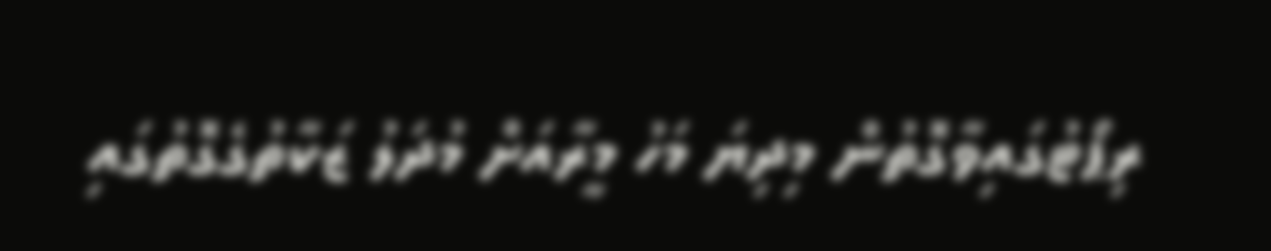ރިޕޯޓުގައިވާގޮތުން މިދިޔަ މަހު މީރާއަށް މުދަލު ޒަކާތުގެގޮތުގައި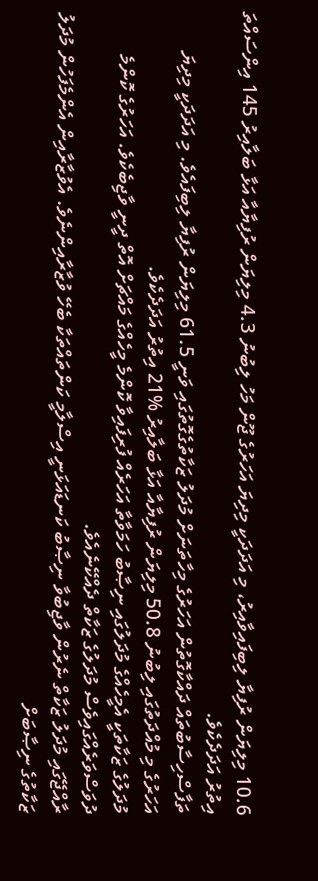10.6 މިލިޔަން ރުފިޔާ ލިބިފައިވާއިރު، މި އަދަދަކީ މިދިޔަ އަހަރުގެ ޖޫން މަހު ލިބުނު 4.3 މިލިޔަން ރުފިޔާއާ އަޅާ ބަލާއިރު 145 އިންސައްތަ އިތުރު އަދަދެކެވެ.
ތަފާސްހިސާބުތައް ދައްކާގޮތުން އަހަރުގެ މިހާތަނަށް މުދަލު ޒަކާތުގެގޮތުގައި ވަނީ 61.5 މިލިޔަން ރުފިޔާ ލިބިފައެވެ. މި އަދަދަކީ މިދިޔަ އަހަރުގެ މި މުއްދަތުގައި ލިބުނު 50.8 މިލިޔަން ރުފިޔާއާ އަޅާ ބަލާއިރު %21 އިތުރު އަދަދެކެވެ.
މުދަލުގެ ޒަކާތަކީ އެމީހެއްގެ މުދަލުގައި ނިޞާބު ހަމަވާތާ އަހަރެއް ފުރިފައިވާ ކޮންމެ މީހެއްގެ މައްޗަށް އޮތް ދީނީ ވާޖިބެކެވެ. އަހަރުގެ ކޮންމެ ދުވަސްވަރެއްގައިވެސް މުދަލުގެ ޒަކާތް ދެއްކޭނެއެވެ.
ރާއްޖޭގައި މުދަލު ޒަކާތް ނެރުން ވާޖިބުވާ ނިޞާބު ކަނޑައަޅަނީ އިސްލާމީ ކަންތައްތަކާ ބެހޭ ވުޒާރާއިންނެވެ. އެވުޒާރާއިން އެންމެފަހުން މުދަލު ޒަކާތުގެ ނިޞާބަށް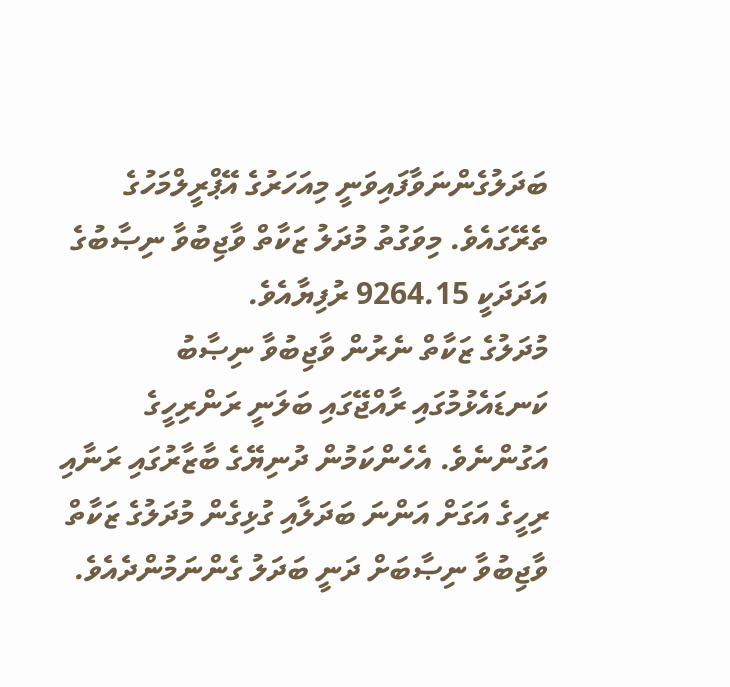ބަދަލުގެންނަވާފައިވަނީ މިއަހަރުގެ އޭޕްރީލްމަހުގެ ތެރޭގައެވެ. މިވަގުތު މުދަލު ޒަކާތް ވާޖިބުވާ ނިޞާބުގެ އަދަދަކީ 9264.15 ރުފިޔާއެވެ.
މުދަލުގެ ޒަކާތް ނެރުން ވާޖިބުވާ ނިޞާބު ކަނޑައެޅުމުގައި ރާއްޖޭގައި ބަލަނީ ރަންރިހީގެ އަގުންނެވެ. އެހެންކަމުން ދުނިޔޭގެ ބާޒާރުގައި ރަނާއި ރިހީގެ އަގަށް އަންނަ ބަދަލާއި ގުޅިގެން މުދަލުގެ ޒަކާތް ވާޖިބުވާ ނިޞާބަށް ދަނީ ބަދަލު ގެންނަމުންދެއެވެ.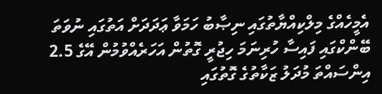އެމީހެއްގެ މިލްކިއްޔާތުގައި ނިޞާބު ހަމަވާ ޢަދަދަށް އަތުގައި ނުވަތަ ބޭންކްގައި ފައިސާ ހުރިނަމަ ހިޖުރީ ގޮތުން އަހަރެއްވުމުން އޭގެ 2.5 އިންސައްތަ މުދަލު ޒަކާތުގެ ގޮތުގައި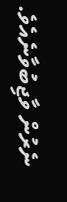ނެރުން ވާޖިބުވާނެއެވެ.